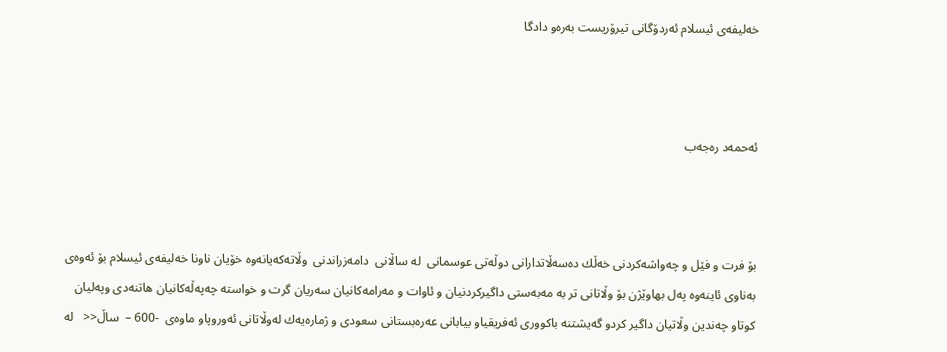خه‌لیفه‌ی‌ ئیسلام ئه‌ردۆگانی تیرۆریست به‌ره‌و دادگا



ئه‌حمه‌د ره‌جه‌ب



بۆ فرت و فێل و چه‌واشه‌كردنی خه‌ڵك ده‌سه‌ڵاتدارانی دوڵه‌تی عوسمانی  له‌ ساڵانی  دامه‌زراندنی  وڵاته‌كه‌یانه‌وه‌ خۆیان ناونا خه‌لیفه‌ی ئیسلام بۆ ئه‌وه‌ی به‌ناوی ئاینه‌وه‌ په‌ل بهاوێژن بۆ وڵاتانی تر به‌ مه‌به‌ستی داگیركردنیان و ئاوات و مه‌رامه‌كانیان سه‌ریان گرت و خواسته‌ چه‌په‌ڵه‌كانیان هاتنه‌دی وپه‌لیان كوتاو چه‌ندین وڵاتیان داگیر كردو گه‌یشتنه‌ باكووری ئه‌فریقیاو بیابانی عه‌ره‌بستانی سعودی و ژماره‌یه‌ك له‌وڵاتانی ئه‌وروپاو ماوه‌ی  -600 –  ساڵ<<   له‌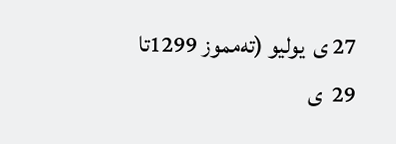27 ی  يوليو (ته‌مموز 1299تا  29  ی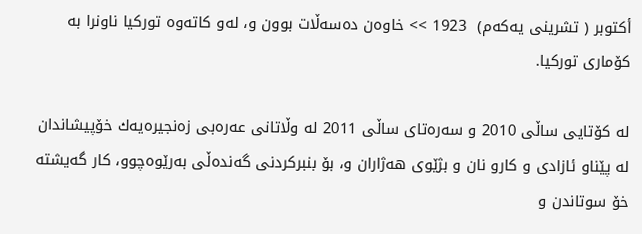أكتوبر ( تشرینی یه‌كه‌م)  1923 >> خاوه‌ن ده‌سه‌ڵات بوون و، له‌و كاته‌وه‌ توركیا ناونرا به‌ كۆماری توركیا.

له‌ كۆتایی ساڵی 2010 و سه‌ره‌تای ساڵی 2011 له‌ وڵاتانی عه‌ره‌بی زه‌نجیره‌یه‌ك خۆپیشاندان له‌ پێناو ئازادی و كارو نان و بژێوی هه‌ژاران و، بۆ بنبركردنی گه‌نده‌ڵی به‌رێوه‌چوو، كار گه‌یشته‌ خۆ سوتاندن و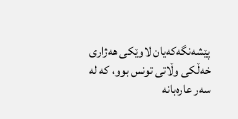پێشه‌نگه‌كه‌یان لاوێكی هه‌ژاری خه‌ڵكی وڵاتی تونس بوو، كه‌ له‌ سه‌ر عاره‌بانه‌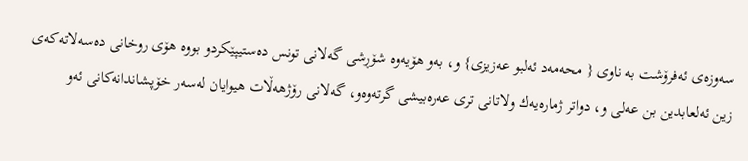سه‌وزه‌ی ئه‌فرۆشت به‌ ناوی { محه‌مه‌د ئه‌لبو عه‌زیزی} و، به‌و ‌هۆیه‌وه‌ شۆڕشی گه‌لانی تونس ده‌ستیپێكردو بووه‌ هۆی روخانی ده‌سه‌لاته‌كه‌ی  زین ئه‌لعابدین بن عه‌لی و، دواتر ژماره‌یه‌ك ولاتانی تری عه‌ره‌بیشی گرته‌وه‌و، گەلانی رۆژهەڵات هیوایان لەسەر خۆپشاندانەكانی ئه‌و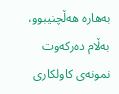بەهاره‌ هەڵچنیبوو، بەڵام دەركەوت نمونەی كاولكاری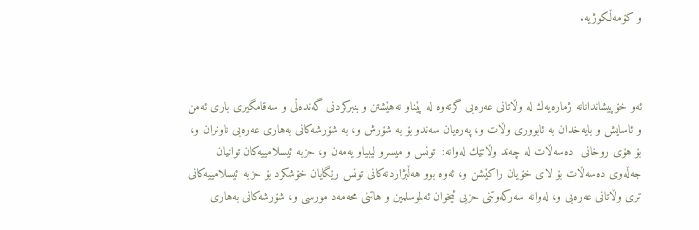و كۆمەڵكوژیه‌.



ئه‌و خۆپیشاندانانه‌ ژماره‌یه‌ك له‌ وڵاتانی عه‌ره‌بی گرته‌وه‌ له‌ پێناو نه‌هێشتن و بنبركردنی گه‌نده‌ڵی و سه‌قامگیری باری ئه‌من و ئاسایش و بایه‌خدان به‌ ئابووری وڵات و، په‌ره‌یان سه‌ندو بۆ به‌ شۆرش و، به‌ شۆرشه‌كانی به‌هاری عه‌ره‌بی ناونران و، بۆ هۆی روخانی  ده‌سه‌ڵات له‌ چه‌ند وڵاتێك له‌وانه:  تونس و میسرو لیبیاو یه‌مه‌ن‌ و، حزبه‌ ئیسلامییه‌كان توانیان جه‌ڵه‌وی ده‌سه‌ڵات بۆ لای خۆیان راكێشن و، ئه‌وه‌ بوو هه‌ڵبژاردنه‌كانی تونس رێگایان خۆشكرد بۆ حزبه‌ ئیسلامییه‌كانی تری وڵاتانی عه‌ره‌بی و، له‌وانه‌ سه‌ركه‌وتنی حزبی ئیخوان ئه‌لموسلمین و هاتنی محه‌مه‌د مورسی و، شۆرشه‌كانی به‌هاری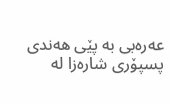عه‌ره‌بی به‌ پێی هه‌ندی پسپۆری شاره‌زا له‌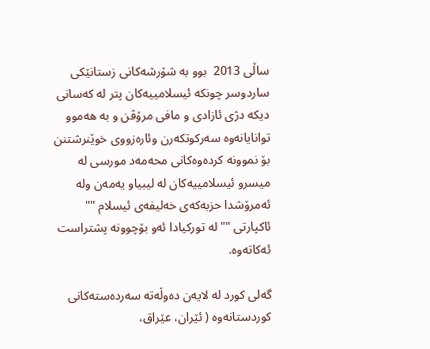ساڵی 2013  بوو به‌ شۆرشه‌كانی زستانێكی ساردوسر چونكه‌ ئیسلامییه‌كان پتر له‌ كه‌سانی دیكه‌ دژی ئازادی و مافی مرۆڤن و به‌ هه‌موو توانایانه‌وه‌ سه‌ركوتكه‌رن وئاره‌زووی خوێنرشتنن بۆ نموونه‌ كرده‌وه‌كانی محه‌مه‌د مورسی له‌ میسرو ئیسلامییه‌كان له‌ لیبیاو یه‌مه‌ن وله‌ ئه‌مرۆشدا حزبه‌كه‌ی خه‌لیفه‌ی ئیسلام "" ئاكپارتی "" له‌ توركیادا ئه‌و بۆچوونه‌ پشتراست ئه‌كاته‌وه‌.

گه‌لی كورد له‌ لایه‌ن ده‌وڵه‌ته‌ سه‌رده‌سته‌كانی كوردستانه‌وه‌ ( ئێران، عێراق،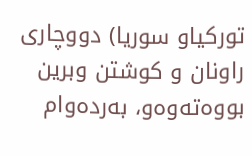توركیاو سوریا) دووچاری راونان و كوشتن وبرین بووه‌ته‌وه‌و، به‌رده‌وام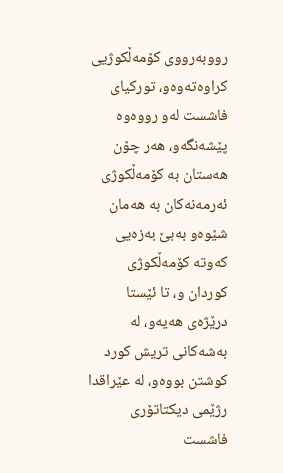رووبه‌رووی كۆمه‌ڵكوژیی كراوه‌ته‌وه‌و، توركیای فاشست له‌و رووه‌وه‌ پێشه‌نگه‌و، هه‌ر چۆن هه‌ستان به‌ كۆمه‌ڵكوژی ئه‌رمه‌نه‌كان به‌ هه‌مان شێوه‌و به‌بێ به‌زه‌یی كه‌وته‌ كۆمه‌ڵكوژی  كوردان و، تا ئێستا درێژه‌ی هه‌یه‌و، له‌ به‌شه‌كانی تریش كورد كوشتن بووه‌و، له‌ عێراقدا رژێمی دیكتاتۆری فاشست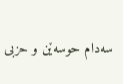سه‌دام حوسه‌ێن و حزبی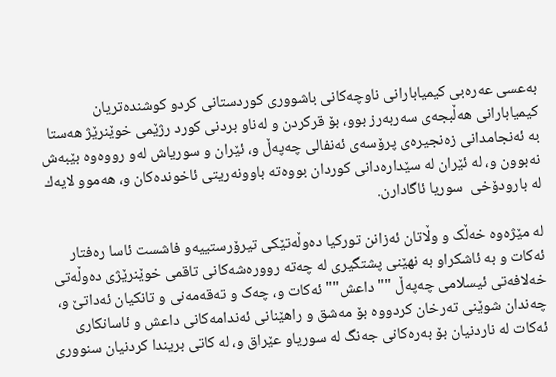به‌عسی عه‌ره‌بی كیمیابارانی ناوچه‌كانی باشووری كوردستانی كردو كوشنده‌تریان كیمیابارانی هه‌ڵبجه‌ی سه‌ربه‌رز بوو، بۆ قركردن و له‌ناو بردنی كورد رژێمی خوێنرێژ هه‌ستا به‌ ئه‌نجامدانی زه‌نجیره‌ی پرۆسه‌ی ئه‌نفالی چه‌په‌ڵ و، ئێران و سوریاش له‌و رووه‌وه‌ بێبه‌ش نه‌بوون و، له‌ ئێران له‌ سێداره‌دانی كوردان بووه‌ته‌ باوونه‌ریتی ئاخونده‌كان و، هه‌موو لایه‌ك له‌ بارودۆخی  سوریا ئاگادارن.

لە مێژەوە خەڵک و وڵاتان ئەزانن تورکیا دەوڵەتێکی تیرۆرستییەو فاشست ئاسا رەفتار ئەکات و بە ئاشکراو بە نھێنی پشتگیری لە چەتە روورەشەکانی تاقمی خوێنرێژی دەوڵەتی خەلافەتی ئیسلامی چەپەڵ ""داعش"" ئەکات و، چەک و تەقەمەنی و تانکیان ئەداتێ و، چەندان شوێنی تەرخان کردووە بۆ مەشق و راھێنانی ئەندامەکانی داعش و ئاسانکاری ئەکات لە ناردنیان بۆ بەرەکانی جەنگ لە سوریاو عێراق و، لە کاتی بریندا کردنیان سنووری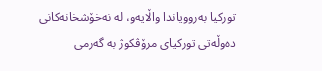تورکیا بەروویاندا واڵایەو، لە نەخۆشخانەکانی دەوڵەتی تورکیای مرۆڤکوژ بە گەرمی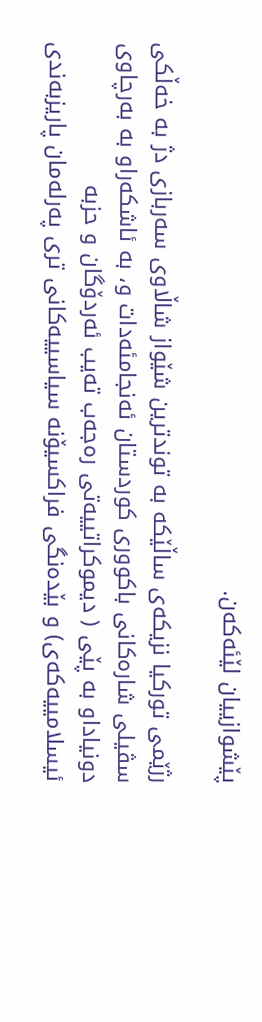پێشوازییان لێئەکەن.

رژێمی تورکیا نزیکەی ساڵێکە بە توندترین شێواز شاڵاوی سەربازی دژ بە خەڵکی سڤیلی شارەکانی باكووری کوردستان ئەنجامئەدات و، بە ئاشکەراو بە بەرچاوی دونیاداو بە پێی ( دیموکراتییەتی رەجەب تەیب ئەردۆگان و حزبە ئیسلامییەکەی) و بێدەنگی فراکسیۆنە سیاسییەکانی تری پەرلەمان پاریزبەندی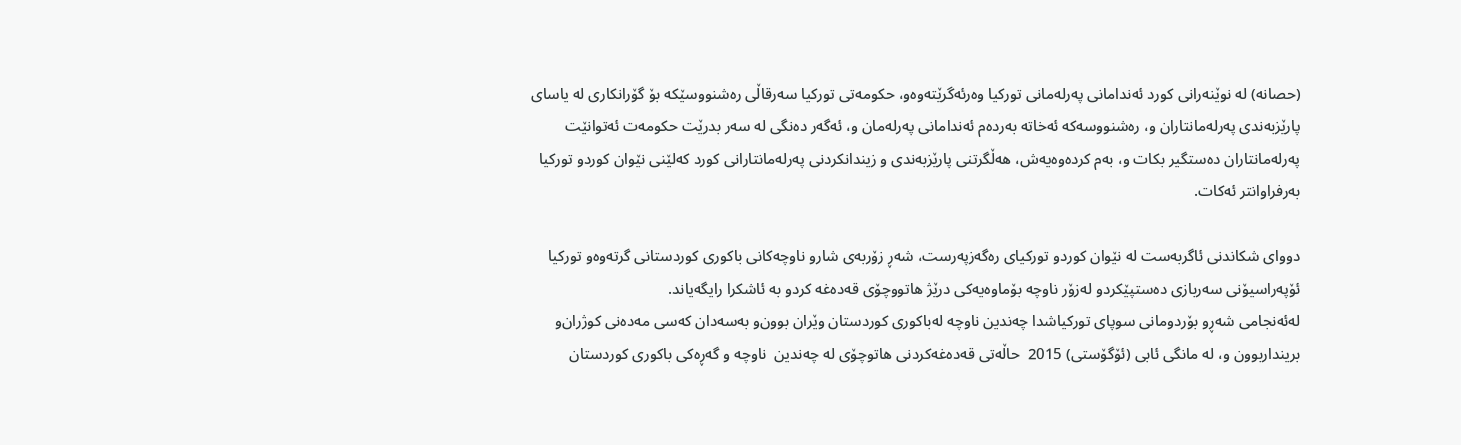(حصانه‌) لە نوێنەرانی کورد ئەندامانی پەرلەمانی تورکیا وەرئەگرێتەوەو، حکومەتی تورکیا سەرقاڵی رەشنووسێکە بۆ گۆرانکاری لە یاسای پارێزبەندی پەرلەمانتاران و، رەشنووسەکە ئەخاتە بەردەم ئەندامانی پەرلەمان و، ئەگەر دەنگی لە سەر بدرێت حکومەت ئەتوانێت پەرلەمانتاران دەستگیر بکات و، به‌م کردەوەیەش، ھەڵگرتنی پارێزبەندی و زیندانکردنی پەرلەمانتارانی کورد کەلێنی نێوان کوردو تورکیا بەرفراوانتر ئەکات.

دووای شكاندنی ئاگربه‌ست له‌ نێوان كوردو توركیای ره‌گه‌زپه‌رست، شه‌ڕ زۆربه‌ی شارو ناوچه‌كانی باكوری كوردستانی گرته‌وه‌و توركیا ئۆپه‌راسیۆنی‌ سه‌ربازی ده‌ستپێكردو له‌زۆر ناوچه‌ بۆماوه‌یه‌كی درێژ هاتووچۆی قه‌ده‌غه‌ كردو به‌ ئاشكرا رایگه‌یاند.
له‌ئه‌نجامی شه‌ڕو بۆردومانی سوپای توركیاشدا چه‌ندین ناوچه‌ له‌باكوری كوردستان وێران بوون‌و به‌سه‌دان كه‌سی مه‌ده‌نی كوژران‌و برینداربوون و، له‌ مانگی ئابی (ئۆگۆستی) 2015  حاڵه‌تی قه‌ده‌غه‌كردنی هاتوچۆی له‌ چه‌ندین  ناوچه‌ و گه‌ڕه‌كی باكوری كوردستان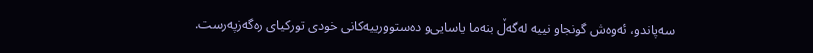سه‌پاندو، ئه‌وه‌ش گونجاو نییه‌ له‌گه‌ڵ بنه‌ما یاسایی‌و ده‌ستوورییه‌كانی خودی توركیای ره‌گه‌زپه‌رست.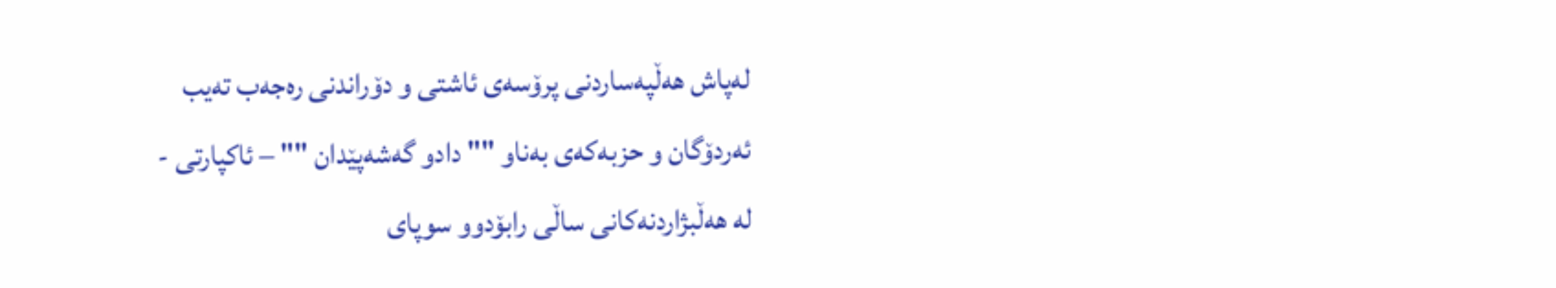لەپاش هەڵپەساردنی پرۆسەی ئاشتی و دۆراندنی ره‌جه‌ب ته‌یب ئه‌ردۆگان و حزبه‌كه‌ی به‌ناو "" دادو گه‌شه‌پێدان "" – ئاكپارتی -  له‌ هەڵبژاردنەکانی ساڵی رابۆدوو سوپای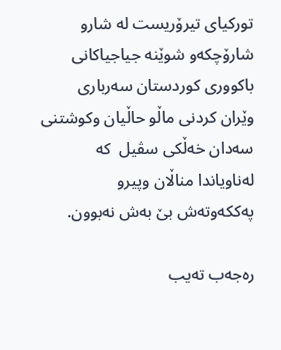تورکیای تیرۆریست لە شارو شارۆچکەو شوێنە جیاجیاکانی باکووری کوردستان سەرباری  وێران کردنی ماڵو حاڵیان وکوشتنی سەدان خەڵکی سڤیل  کە لەناویاندا مناڵان وپیرو په‌ككه‌وته‌ش بێ بەش نەبوون.

ره‌جه‌ب ته‌یب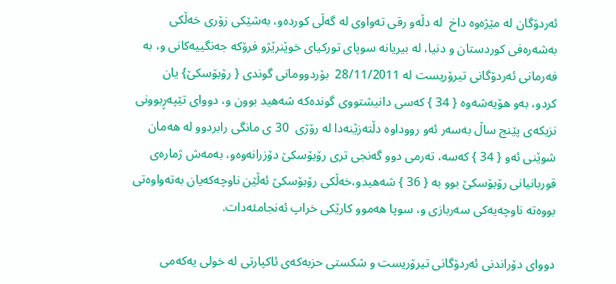ئه‌ردۆگان له‌ مێژه‌وه‌ داخ  له‌ دڵه‌و رقی ته‌واوی له‌ گه‌ڵی كورده‌و، به‌شێكی زۆری خه‌ڵكی به‌شه‌ره‌فی كوردستان و دنیا، له‌ بیریانه‌ سوپای توركیای خوێنرێژو فرۆكه‌ جه‌نگییه‌كانی و، به‌ فه‌رمانی ئه‌ردۆگانی تیرۆریست لە 28/11/2011  بۆردوومانی گوندی { رۆبۆسكێ} یان كردو، ‌بەو هۆیەشەوە { 34 } كەسی دانیشتووی گوندەكه‌ شه‌هید بوون و، دووای تێپەڕبوونی نزیكەی پێنج ساڵ بەسەر ئەو رووداوە دڵته‌زێنه‌دا له‌ رۆژی  30 ی مانگی رابردوو لە هەمان شوێنی ئەو { 34 } كەسە، ته‌رمی دوو گەنجی تری رۆبۆسكێ دۆزرانه‌وه‌و، بەمەش ژمارەی قوربانیانی رۆبۆسكێ‌ بوو به‌ { 36 } شه‌هیدو،خەڵكی رۆبۆسكێ ئه‌ڵێن ناوچەكەیان بەتەواوەتی بووەتە ناوچەیەكی سەربازی و، سوپا هه‌موو كارێكی خراپ ئه‌نجامئه‌دات.

دووای دۆراندنی ئه‌ردۆگانی تیرۆریست و شكستی حزبه‌كه‌ی ئاكپارتی له‌ خولی یه‌كه‌می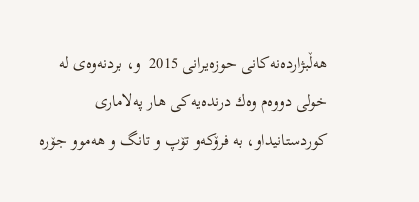هه‌ڵبژارده‌نه‌كانی حوزه‌یرانی 2015  و، بردنه‌وه‌ی له‌ خولی دووه‌م وه‌ك درنده‌یه‌كی هار په‌لاماری كوردستانیداو، به‌ فرۆكه‌و تۆپ و تانگ و هه‌موو جۆره‌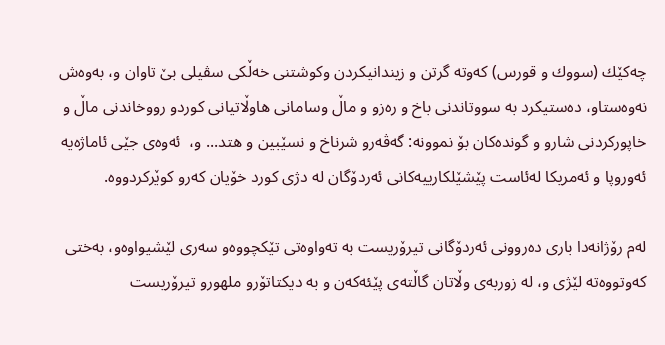چه‌كێك (سووك و قورس) كه‌وته‌ گرتن و زیندانیكردن وكوشتنی خه‌ڵكی سڤیلی بێ تاوان و، به‌وه‌ش نه‌وه‌ستاو، ده‌ستیكرد به‌ سووتاندنی باخ و ره‌زو و ماڵ وسامانی هاوڵاتیانی كوردو رووخاندنی ماڵ و خاپوركردنی شارو و گونده‌كان بۆ نموونه‌: گه‌ڤه‌رو شرناخ و نسێبین و هتد... و،  ئه‌وه‌ی جێی ئاماژه‌یه‌  ئه‌وروپا و ئه‌مریكا له‌ئاست پێشێلكارییه‌كانی ئه‌ردۆگان له ‌دژی كورد خۆیان كه‌رو كوێركردووه‌.

له‌م رۆژانه‌دا باری ده‌روونی ئه‌ردۆگانی تیرۆریست به‌ ته‌واوه‌تی تێكچووه‌و سه‌ری لێشیواوه‌و، به‌ختی كه‌وتووه‌ته‌ لێژی و، له‌ زوربه‌ی وڵاتان گاڵته‌ی پێئه‌كه‌ن و به‌ دیكتاتۆرو ملهورو تیرۆریست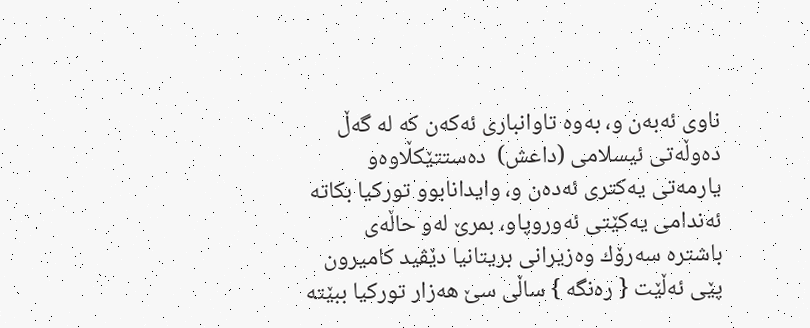ناوی ئه‌به‌ن و، به‌وه‌ تاوانباری ئه‌كه‌ن كه‌ له‌ گه‌ڵ ده‌وڵه‌تی ئیسلامی (داعش)  ده‌ستتێكڵاوه‌و یارمه‌تی یه‌كتری ئه‌ده‌ن و، وایدانابوو توركیا بكاته‌ ئه‌ندامی یه‌كێتی ئه‌وروپاو، بمرێ له‌و حاڵه‌ی باشتره‌ سه‌رۆك وه‌زیرانی بریتانیا دێڤید كامیرون پێی ئه‌ڵێت { ره‌نگه‌ } ساڵی سێ هه‌زار توركیا ببێته‌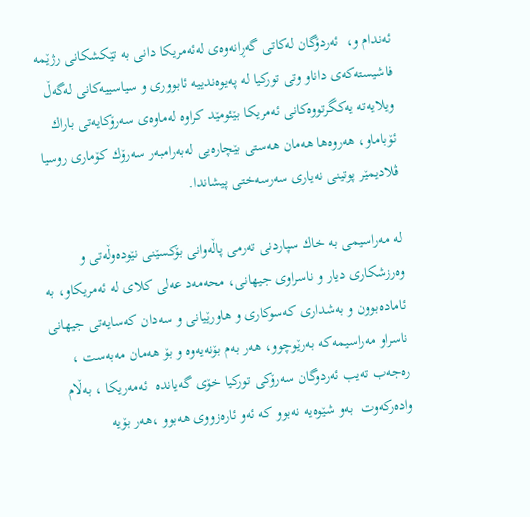ئه‌ندام و،  ئەردۆگان لەكاتی گەڕانەوەی لەئەمریكا دانی بە تێكشكانی رژێمە فاشیستەكەی داناو وتی توركیا لە پەیوەندییە ئابووری و سیاسییەكانی لەگەڵ ویلایەتە یەكگرتووەكانی ئه‌مریكا بێئومێد كراوە لەماوەی سەرۆكایەتی باراك ئۆباماو، هەروەها هەمان هەستی بێچارەیی لەبەرامبەر سه‌رۆك كۆماری روسیا ڤلادیمێر پوتینی نه‌یاری سه‌رسه‌ختی پیشاندا.

له‌ مه‌راسیمی به‌ خاك سپاردنی ته‌رمی پاڵه‌وانی بۆكسێنی نێوده‌وڵه‌تی و وه‌رزشكاری دیار و ناسراوی جیهانی، محه‌مه‌د عه‌لی كلای له‌ ئه‌مریكاو، به‌ ئاماده‌بوون و به‌شداری كه‌سوكاری و هاورێیانی و سه‌دان كه‌سایه‌تی جیهانی ناسراو مه‌راسیمه‌كه‌ به‌رێوچوو، هه‌ر به‌م بۆنه‌یه‌وه‌ و بۆ هه‌مان مه‌به‌ست ، ره‌جه‌ب ته‌یب ئه‌ردوگان سه‌رۆكی توركیا خۆی گه‌یانده‌  ئه‌مه‌ریكا ، به‌ڵام  واده‌ركه‌وت  به‌و شێوه‌یه‌ نه‌بوو كه‌ ئه‌و ئاره‌زووی هه‌بوو ،هه‌ر بۆیه‌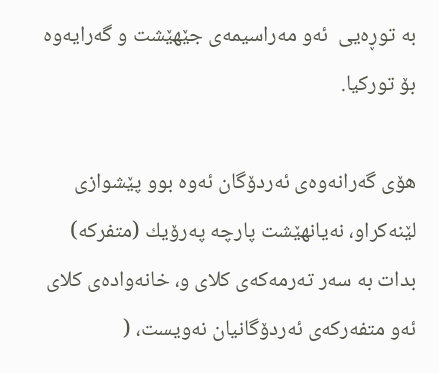به‌ توڕه‌یی  ئه‌و مه‌راسیمه‌ی جێهێشت و گه‌رایه‌وه‌ بۆ توركیا.

هۆی گه‌رانه‌وه‌ی ئه‌ردۆگان ئه‌وه‌ بوو پێشوازی لێنه‌كراو، نه‌یانهێشت پارچه‌ په‌رۆیك (متفركه‌) بدات به‌ سه‌ر ته‌رمه‌كه‌ی كلای و، خانەوادەی كلای ئەو متفەركەی ئەردۆگانیان نەویست، (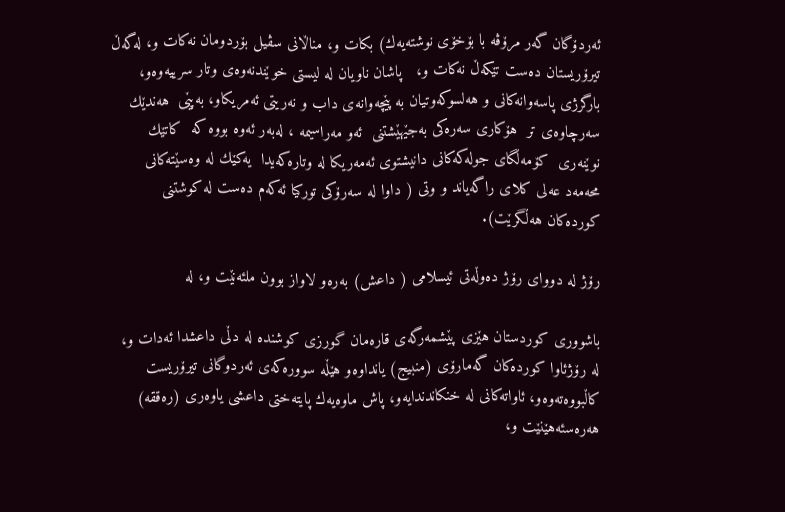ئەردۆگان گەر مرۆڤە با بۆخۆی نوشتەیه‌ك) بكات و، مناڵانی سڤیل بۆردومان نەكات و، لەگەڵ تیرۆریستان دەست تێكەڵ نەكات و،   پاشان ناویان له‌ لیستی خوێندنه‌وه‌ی وتار سرییه‌وه‌و، بارگرژی پاسه‌وانه‌كانی و هه‌لسوكه‌وتیان به‌ پێچه‌وانه‌ی داب و نه‌ریتی ئه‌مریكاو، به‌پێی  هه‌ندێك سه‌رچاوه‌ی تر  هۆكاری سه‌ره‌كی به‌جێهێشتنی  ئه‌و مه‌راسیمه‌ ، له‌به‌ر ئه‌وه‌ بووه‌ كه‌  كاتێك   نوێنه‌ری  كۆمه‌ڵگای جوله‌كه‌كانی دانیشتوی ئه‌مه‌ریكا له‌ وتاره‌كه‌یدا  یه‌كێك له‌ وه‌سێته‌كانی محه‌مه‌د عه‌لی كلای راگه‌یاند و وتی ( داوا له‌ سه‌رۆكی توركیا ئه‌كه‌م ده‌ست له‌ كوشتنی كورده‌كان هه‌ڵگرێت).

رۆژ له‌ دووای رۆژ ده‌وڵه‌تی ئیسلامی ( داعش) به‌ره‌و لاواز بوون ملئه‌نێت و، له‌

باشووری كوردستان هێزی پێشمه‌رگه‌ی قاره‌مان گورزی كوشنده‌ له‌ دڵی داعشدا ئه‌دات و، له‌ رۆژئاوا كورده‌كان گه‌مارۆی (منبیج) یانداوه‌و هێڵه‌ سووره‌كه‌ی ئه‌ردوگانی تیرۆریست كاڵبووه‌ته‌وه‌و، ئاواته‌كانی له‌ خنكاندندایه‌و، پاش ماوه‌یه‌ك پایته‌ختی داعشی یاوه‌ری (ره‌ققه‌) هه‌ره‌سئه‌هێنێت و،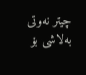چیتر نه‌وتی  به‌لاشی بۆ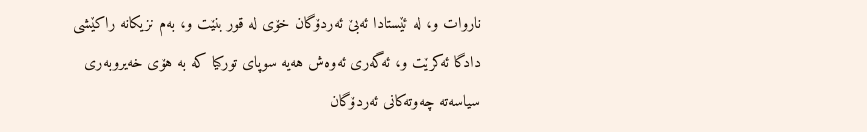ناروات و، له‌ ئێستادا ئه‌بێ ئه‌ردۆگان خۆی له‌ قور بنێت و، به‌م نزیكانه‌ راكێشی دادگا ئه‌كرێت و، ئه‌گه‌ری ئه‌وه‌ش هه‌یه‌ سوپای توركیا كه‌ به‌ هۆی خه‌یرو‌به‌ری سیاسه‌ته‌ چه‌وته‌كانی ئه‌ردۆگان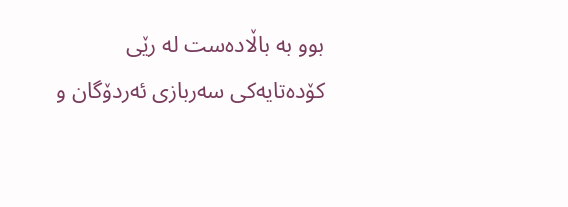بوو به‌ باڵاده‌ست له‌ رێی كۆده‌تایه‌كی سه‌ربازی ئه‌ردۆگان و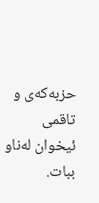حزبه‌كه‌ی و تاقمی ئیخوان له‌ناو ببات.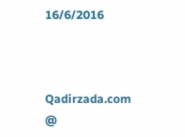16/6/2016



Qadirzada.com @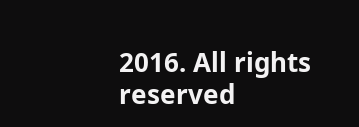2016. All rights reserved